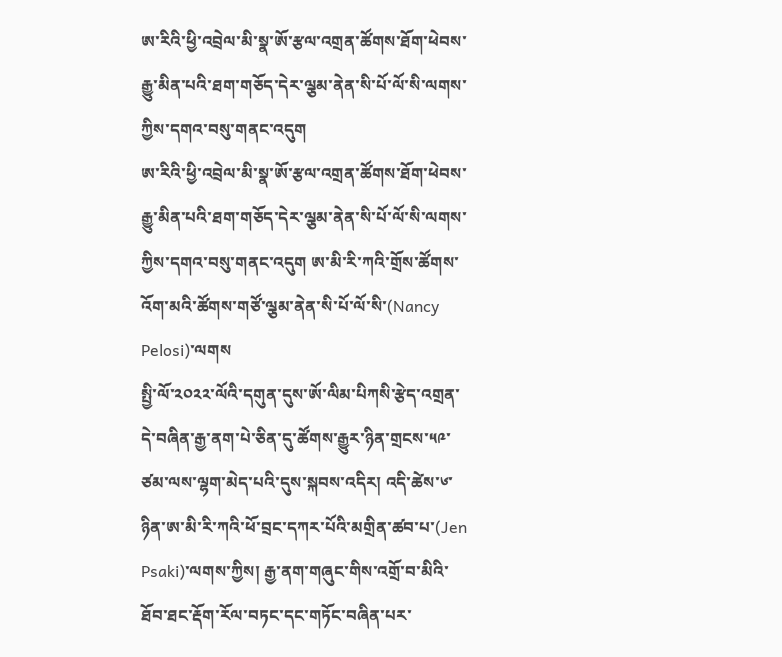ཨ་རིའི་ཕྱི་འབྲེལ་མི་སྣ་ཨོ་རྩལ་འགྲན་ཚོགས་ཐོག་ཕེབས་རྒྱུ་མིན་པའི་ཐག་གཅོད་དེར་ལྕམ་ནེན་སི་པོ་ལོ་སི་ལགས་ཀྱིས་དགའ་བསུ་གནང་འདུག
ཨ་རིའི་ཕྱི་འབྲེལ་མི་སྣ་ཨོ་རྩལ་འགྲན་ཚོགས་ཐོག་ཕེབས་རྒྱུ་མིན་པའི་ཐག་གཅོད་དེར་ལྕམ་ནེན་སི་པོ་ལོ་སི་ལགས་ཀྱིས་དགའ་བསུ་གནང་འདུག ཨ་མི་རི་ཀའི་གྲོས་ཚོགས་འོག་མའི་ཚོགས་གཙོ་ལྕམ་ནེན་སི་པོ་ལོ་སི་(Nancy Pelosi)་ལགས
སྤྱི་ལོ་༢༠༢༢་ལོའི་དགུན་དུས་ཨོ་ལིམ་པིཀསི་རྩེད་འགྲན་དེ་བཞིན་རྒྱ་ནག་པེ་ཅིན་དུ་ཚོགས་རྒྱུར་ཉིན་གྲངས་༥༩་ཙམ་ལས་ལྷག་མེད་པའི་དུས་སྐབས་འདིར། འདི་ཚེས་༦་ཉིན་ཨ་མི་རི་ཀའི་ཕོ་བྲང་དཀར་པོའི་མགྲིན་ཚབ་པ་(Jen Psaki)་ལགས་ཀྱིས། རྒྱ་ནག་གཞུང་གིས་འགྲོ་བ་མིའི་ཐོབ་ཐང་རྡོག་རོལ་བཏང་དང་གཏོང་བཞིན་པར་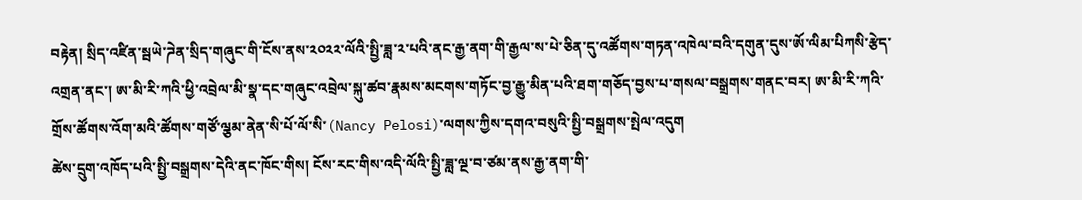བརྟེན། སྲིད་འཛིན་སྦཡེ་ཌེན་སྲིད་གཞུང་གི་ངོས་ནས་༢༠༢༢་ལོའི་སྤྱི་ཟླ་༢་པའི་ནང་རྒྱ་ནག་གི་རྒྱལ་ས་པེ་ཅིན་དུ་འཚོགས་གཏན་འཁེལ་བའི་དགུན་དུས་ཨོ་ལིམ་པིཀསི་རྩེད་འགྲན་ནང་། ཨ་མི་རི་ཀའི་ཕྱི་འབྲེལ་མི་སྣ་དང་གཞུང་འབྲེལ་སྐུ་ཚབ་རྣམས་མངགས་གཏོང་བྱ་རྒྱུ་མིན་པའི་ཐག་གཅོད་བྱས་པ་གསལ་བསྒྲགས་གནང་བར། ཨ་མི་རི་ཀའི་གྲོས་ཚོགས་འོག་མའི་ཚོགས་གཙོ་ལྕམ་ནེན་སི་པོ་ལོ་སི་(Nancy Pelosi)་ལགས་ཀྱིས་དགའ་བསུའི་སྤྱི་བསྒྲགས་སྤེལ་འདུག
ཚེས་དྲུག་འཁོད་པའི་སྤྱི་བསྒྲགས་དེའི་ནང་ཁོང་གིས། ངོས་རང་གིས་འདི་ལོའི་སྤྱི་ཟླ་ལྔ་བ་ཙམ་ནས་རྒྱ་ནག་གི་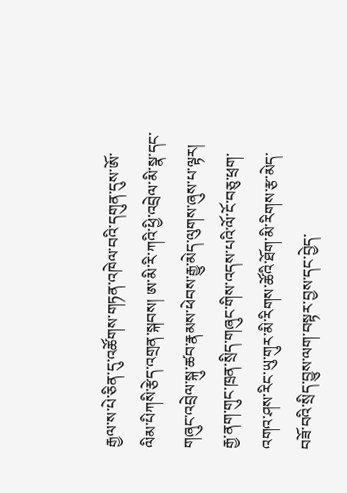རྒྱལ་ས་པེ་ཅིན་དུ་འཚོགས་གཏན་འཁེལ་བའི་དགུན་དུས་ཨོ་ལིམ་པིཀསི་རྩེད་འགྲན་སྐབས། ཨ་མི་རི་ཀའི་ཕྱི་འབྲེལ་མི་སྣ་དང་གཞུང་འབྲེལ་སྐུ་ཚབ་རྣམས་ཕེབས་རྒྱུ་མེད་ལུགས་ཞུས་པ་ལྟར། རྒྱ་ནག་གུང་ཁྲན་སྲིད་གཞུང་གིས་འདས་པའི་ལོ་ངོ་བཅུ་ཕྲག་འགའ་ཤས་རིང་ཡུ་གུར་མི་རིགས་ཚོའི་ཐོག་མི་རིགས་རྩ་མེད་བཟོ་བའི་སྲིད་བྱུས་ལག་བསྟར་བྱས་དང་བྱེད་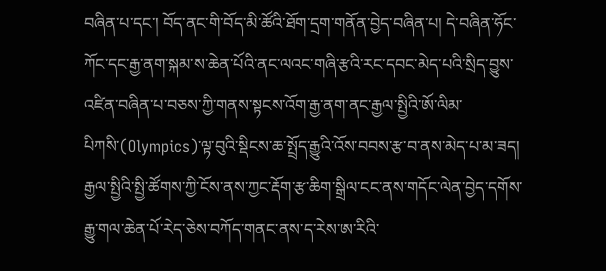བཞིན་པ་དང་། བོད་ནང་གི་བོད་མི་ཚོའི་ཐོག་དྲག་གནོན་བྱེད་བཞིན་པ། དེ་བཞིན་ཧོང་ཀོང་དང་རྒྱ་ནག་སྐམ་ས་ཆེན་པོའི་ནང་ལའང་གཞི་རྩའི་རང་དབང་མེད་པའི་སྲིད་བྱུས་འཛིན་བཞིན་པ་བཅས་ཀྱི་གནས་སྟངས་འོག་རྒྱ་ནག་ནང་རྒྱལ་སྤྱིའི་ཨོ་ལིམ་པིཀསི་(Olympics)་ལྟ་བུའི་སྡིངས་ཆ་སྤྲོད་རྒྱུའི་འོས་བབས་རྩ་བ་ནས་མེད་པ་མ་ཟད། རྒྱལ་སྤྱིའི་སྤྱི་ཚོགས་ཀྱི་ངོས་ནས་ཀྱང་རྡོག་རྩ་ཆིག་སྒྲིལ་ངང་ནས་གདོང་ལེན་བྱེད་དགོས་རྒྱུ་གལ་ཆེན་པོ་རེད་ཅེས་བཀོད་གནང་ནས་ད་རེས་ཨ་རིའི་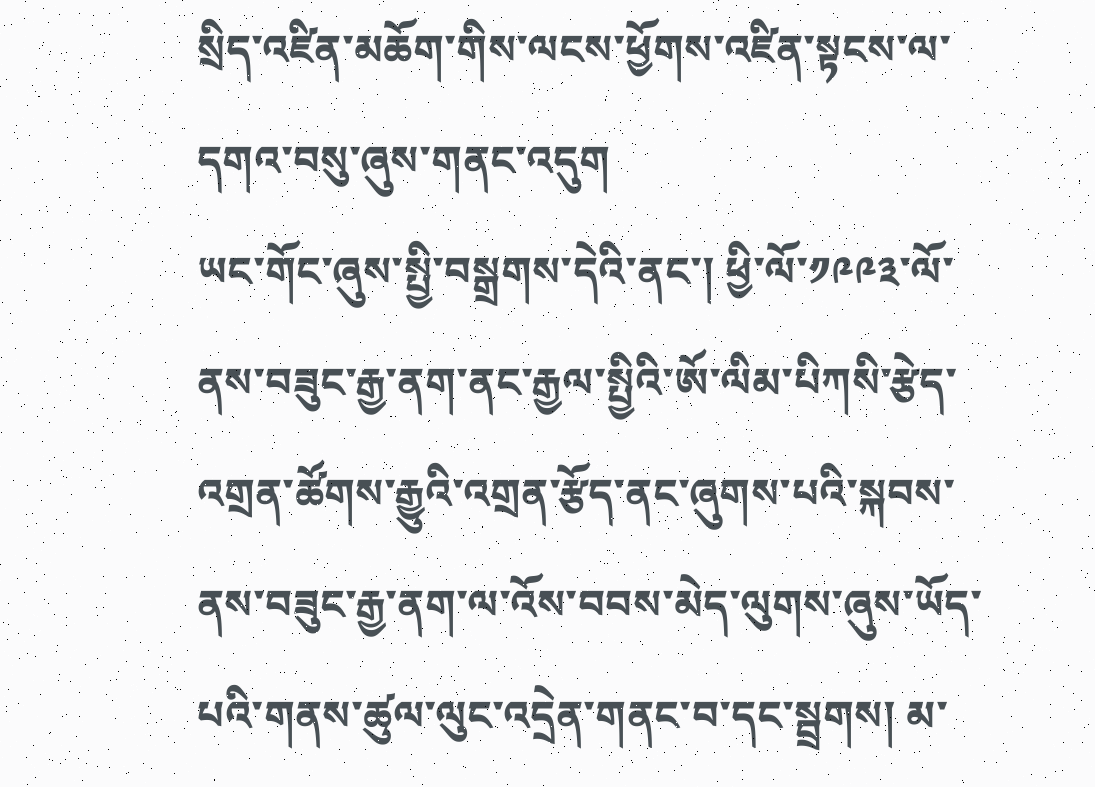སྲིད་འཛིན་མཆོག་གིས་ལངས་ཕྱོགས་འཛིན་སྟངས་ལ་དགའ་བསུ་ཞུས་གནང་འདུག
ཡང་གོང་ཞུས་སྤྱི་བསྒྲགས་དེའི་ནང་། ཕྱི་ལོ་༡༩༩༣་ལོ་ནས་བཟུང་རྒྱ་ནག་ནང་རྒྱལ་སྤྱིའི་ཨོ་ལིམ་པིཀསི་རྩེད་འགྲན་ཚོགས་རྒྱུའི་འགྲན་རྩོད་ནང་ཞུགས་པའི་སྐབས་ནས་བཟུང་རྒྱ་ནག་ལ་འོས་བབས་མེད་ལུགས་ཞུས་ཡོད་པའི་གནས་ཚུལ་ལུང་འདྲེན་གནང་བ་དང་སྦྲགས། མ་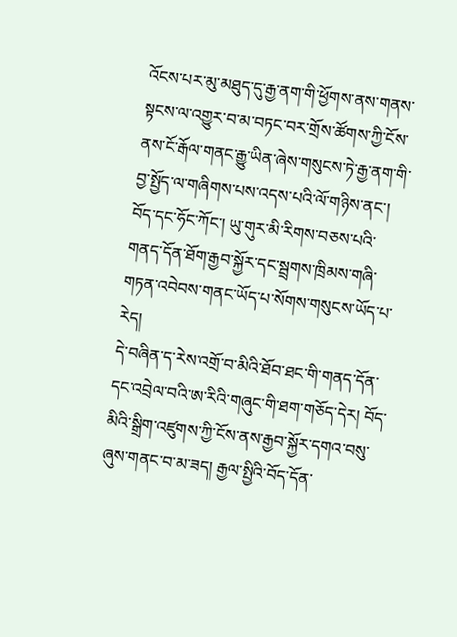འོངས་པར་མུ་མཐུད་དུ་རྒྱ་ནག་གི་ཕྱོགས་ནས་གནས་སྟངས་ལ་འགྱུར་བ་མ་བཏང་བར་གྲོས་ཚོགས་ཀྱི་ངོས་ནས་ངོ་རྒོལ་གནང་རྒྱུ་ཡིན་ཞེས་གསུངས་ཏེ་རྒྱ་ནག་གི་བྱ་སྤྱོད་ལ་གཞིགས་པས་འདས་པའི་ལོ་གཉིས་ནང་། བོད་དང་ཧོང་ཀོང་། ཡུ་གུར་མི་རིགས་བཅས་པའི་གནད་དོན་ཐོག་རྒྱབ་སྐྱོར་དང་སྦྲགས་ཁྲིམས་གཞི་གཏན་འབེབས་གནང་ཡོད་པ་སོགས་གསུངས་ཡོད་པ་རེད།
དེ་བཞིན་ད་རེས་འགྲོ་བ་མིའི་ཐོབ་ཐང་གི་གནད་དོན་དང་འབྲེལ་བའི་ཨ་རིའི་གཞུང་གི་ཐག་གཅོད་དེར། བོད་མིའི་སྒྲིག་འཛུགས་ཀྱི་ངོས་ནས་རྒྱབ་སྐྱོར་དགའ་བསུ་ཞུས་གནང་བ་མ་ཟད། རྒྱལ་སྤྱིའི་བོད་དོན་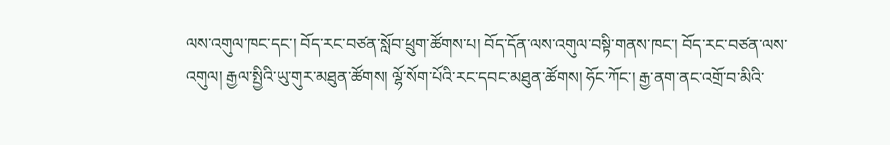ལས་འགུལ་ཁང་དང་། བོད་རང་བཙན་སློབ་ཕྲུག་ཚོགས་པ། བོད་དོན་ལས་འགུལ་བསྟི་གནས་ཁང་། བོད་རང་བཙན་ལས་འགུལ། རྒྱལ་སྤྱིའི་ཡུ་གུར་མཐུན་ཚོགས། ལྷོ་སོག་པོའི་རང་དབང་མཐུན་ཚོགས། ཧོང་ཀོང་། རྒྱ་ནག་ནང་འགྲོ་བ་མིའི་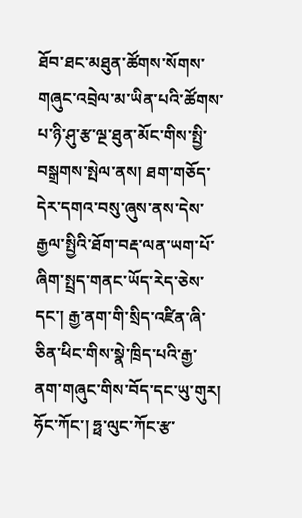ཐོབ་ཐང་མཐུན་ཚོགས་སོགས་གཞུང་འབྲེལ་མ་ཡིན་པའི་ཚོགས་པ་ཉི་ཤུ་རྩ་ལྔ་ཐུན་མོང་གིས་སྤྱི་བསྒྲགས་སྤེལ་ནས། ཐག་གཅོད་དེར་དགའ་བསུ་ཞུས་ནས་དེས་རྒྱལ་སྤྱིའི་ཐོག་བརྡ་ལན་ཡག་པོ་ཞིག་སྤྲད་གནང་ཡོད་རེད་ཅེས་དང་། རྒྱ་ནག་གི་སྲིད་འཛིན་ཞི་ཅིན་ཕིང་གིས་སྣེ་ཁྲིད་པའི་རྒྱ་ནག་གཞུང་གིས་བོད་དང་ཡུ་གུར། ཧོང་ཀོང་། ཧྥ་ལུང་ཀོང་རྩ་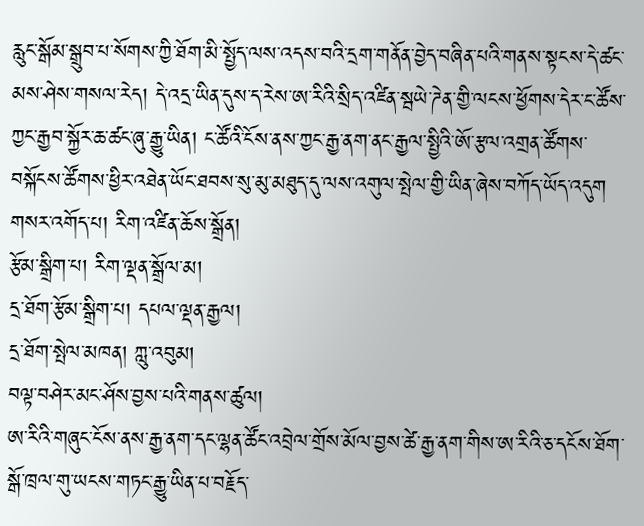རླུང་སྒོམ་སྒྲུབ་པ་སོགས་ཀྱི་ཐོག་མི་སྤྱོད་ལས་འདས་བའི་དྲག་གནོན་བྱེད་བཞིན་པའི་གནས་སྟངས་དེ་ཚང་མས་ཤེས་གསལ་རེད། དེ་འདྲ་ཡིན་དུས་ད་རེས་ཨ་རིའི་སྲིད་འཛིན་སྦཡེ་ཌེན་གྱི་ལངས་ཕྱོགས་དེར་ང་ཚོས་ཀྱང་རྒྱབ་སྐྱོར་ཆ་ཚང་ཞུ་རྒྱུ་ཡིན། ང་ཚོའི་ངོས་ནས་ཀྱང་རྒྱ་ནག་ནང་རྒྱལ་སྤྱིའི་ཨོ་རྩལ་འགྲན་ཚོགས་བསྐོངས་ཚོགས་ཕྱིར་འཐེན་ཡོང་ཐབས་སུ་མུ་མཐུད་དུ་ལས་འགུལ་སྤེལ་གྱི་ཡིན་ཞེས་བཀོད་ཡོད་འདུག
གསར་འགོད་པ། རིག་འཛིན་ཆོས་སྒྲོན།
རྩོམ་སྒྲིག་པ། རིག་ལྡན་སྒྲོལ་མ།
དྲ་ཐོག་རྩོམ་སྒྲིག་པ། དཔལ་ལྡན་རྒྱལ།
དྲ་ཐོག་སྤེལ་མཁན། ཀླུ་འབུམ།
བལྟ་བཤེར་མང་ཤོས་བྱས་པའི་གནས་ཚུལ།
ཨ་རིའི་གཞུང་ངོས་ནས་རྒྱ་ནག་དང་ལྷན་ཚོང་འབྲེལ་གྲོས་མོལ་བྱས་ཚེ་རྒྱ་ནག་གིས་ཨ་རིའི་ཅ་དངོས་ཐོག་སྒོ་ཁྲལ་གུ་ཡངས་གཏང་རྒྱུ་ཡིན་པ་བརྗོད་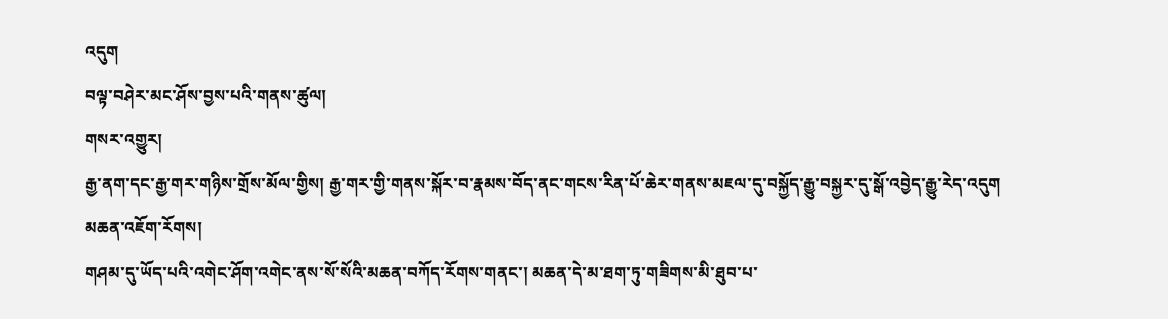འདུག
བལྟ་བཤེར་མང་ཤོས་བྱས་པའི་གནས་ཚུལ།
གསར་འགྱུར།
རྒྱ་ནག་དང་རྒྱ་གར་གཉིས་གྲོས་མོལ་གྱིས། རྒྱ་གར་གྱི་གནས་སྐོར་བ་རྣམས་བོད་ནང་གངས་རིན་པོ་ཆེར་གནས་མཇལ་དུ་བསྐྱོད་རྒྱུ་བསྐྱར་དུ་སྒོ་འབྱེད་རྒྱུ་རེད་འདུག
མཆན་འཇོག་རོགས།
གཤམ་དུ་ཡོད་པའི་འགེང་ཤོག་འགེང་ནས་སོ་སོའི་མཆན་བཀོད་རོགས་གནང་། མཆན་དེ་མ་ཐག་ཏུ་གཟིགས་མི་ཐུབ་པ་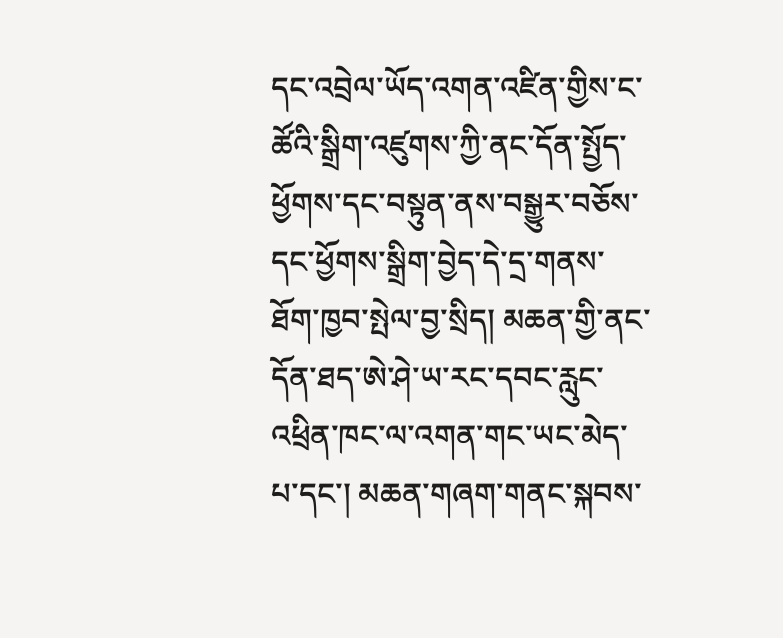དང་འབྲེལ་ཡོད་འགན་འཛིན་གྱིས་ང་ཚོའི་སྒྲིག་འཛུགས་ཀྱི་ནང་དོན་སྤྱོད་ཕྱོགས་དང་བསྟུན་ནས་བསྒྱུར་བཅོས་དང་ཕྱོགས་སྒྲིག་བྱེད་དེ་དྲ་གནས་ཐོག་ཁྱབ་སྤེལ་བྱ་སྲིད། མཆན་གྱི་ནང་དོན་ཐད་ཨེ་ཤེ་ཡ་རང་དབང་རླུང་འཕྲིན་ཁང་ལ་འགན་གང་ཡང་མེད་པ་དང་། མཆན་གཞག་གནང་སྐབས་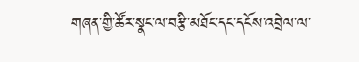གཞན་གྱི་ཚོར་སྣང་ལ་བརྩི་མཐོང་དང་དངོས་འབྲེལ་ལ་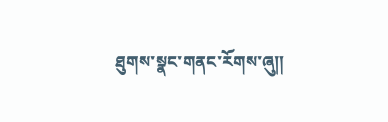ཐུགས་སྣང་གནང་རོགས་ཞུ༎